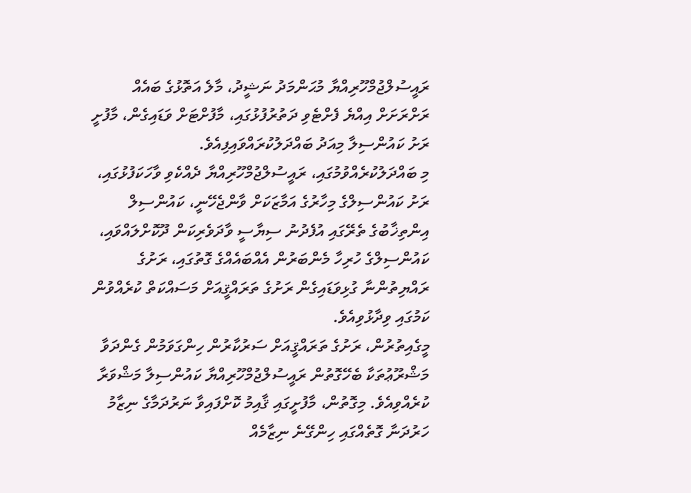ރައީސުލްޖުމްހޫރިއްޔާ މުޙަންމަދު ނަޝީދު، މާލެ އަތޮޅުގެ ބައެއް ރަށްރަށަށް އިއްޔެ ފެށްޓެވި ދަތުރުފުޅުގައި، މާފުށްޓަށް ވަޑައިގެން، މާފުށީ ރަށު ކައުންސިލާ މިއަދު ބައްދަލުކުރައްވައިފިއެވެ.
މި ބައްދަލުކުރެއްވުމުގައި، ރައީސުލްޖުމްހޫރިއްޔާ ދެއްކެވި ވާހަކަފުޅުގައި، ރަށު ކައުންސިލްގެ މިހާރުގެ އަމާޒަކަށް ވާންޖެހޭނީ، ކައުންސިލް އިންތިޚާބުގެ ތެރޭގައި އުފެދުނު ސިޔާސީ ވާދަވެރިކަން ދޫކޮށްލައްވައި، ކައުންސިލްގެ ހުރިހާ މެންބަރުން އެއްބައެއްގެ ގޮތުގައި، ރަށުގެ ރައްޔިތުންނާ ގުޅިވަޑައިގެން ރަށުގެ ތަރައްޤީއަށް މަސައްކަތް ކުރެއްވުން ކަމުގައި ވިދާޅުވިއެވެ.
މީގެއިތުރުން، ރަށުގެ ތަރައްޤީއަށް ސަރުކާރުން ހިންގަވަމުން ގެންދަވާ މަޝްރޫޢުތަކާ ބެހޭގޮތުން ރައީސުލްޖުމްހޫރިއްޔާ ކައުންސިލާ މަޝްވަރާ ކުރެއްވިއެވެ. މިގޮތުން، މާފުށީގައި ޤާއިމު ކޮށްފައިވާ ނަރުދަމާގެ ނިޒާމު ހަރުދަނާ ގޮތެއްގައި ހިންގޭނެ ނިޒާމެއް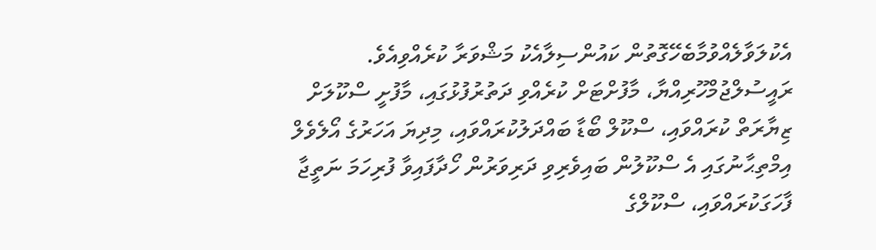އެކުލަވާލެއްވުމާބެހޭގޮތުން ކައުންސިލާއެކު މަޝްވަރާ ކުރެއްވިއެވެ.
ރައީސުލްޖުމްހޫރިއްޔާ، މާފުށްޓަށް ކުރެއްވި ދަތުރުފުޅުގައި، މާފުށީ ސްކޫލަށް ޒިޔާރަތް ކުރައްވައި، ސްކޫލް ބޯޑާ ބައްދަލުކުރައްވައި، މިދިޔަ އަހަރުގެ އޯލެވެލް އިމްތިޙާނުގައި އެ ސްކޫލުން ބައިވެރިވި ދަރިވަރުން ހޯދާފައިވާ ފުރިހަމަ ނަތީޖާ ފާހަގަކުރައްވައި، ސްކޫލްގެ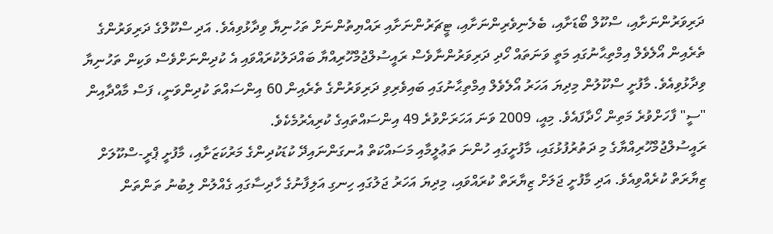ދަރިވަރުންނަށާއި، ސްކޫލް ބޯޑަށާއި، ބެލެނިވެރިންނަށާއި، ޓީޗަރުންނަށާއި ރައްޔިތުންނަށް ތަހުނިޔާ ވިދާޅުވިއެވެ. އަދި ސްކޫލްގެ ދަރިވަރުންގެ ތެރެއިން އޯލެވެލް އިމްތިޙާނުގައި މަތީ ވަނަތައް ހޯދި ދަރިވަރުންނާވެސް ރައީސުލްޖުމްހޫރިއްޔާ ބައްދަލުކުރައްވައި އެ ކުދިންނަށްވެސް ވަކިން ތަހުނިޔާ ވިދާޅުވިއެވެ. މާފުށީ ސްކޫލުން މިދިޔަ އަހަރު އޯލެވެލް އިމްތިޙާނުގައި ބައިވެރިވި ދަރިވަރުންގެ ތެރެއިން 60 އިންސައްތަ ކުދިންވަނީ، ފަސް މާއްދާއިން "ސީ" ފާހަށްވުރެ މަތިން ހޯދާފައެވެ. މިއީ، 2009 ވަނަ އަހަރަށްވުރެ 49 އިންސައްތައިގެ ކުރިއެރުމެކެވެ.
ރައީސުލްޖުމްހޫރިއްޔާގެ މި ދަތުރުފުޅުގައި، މާފުށީގައި ހުންނަ ތަޢުލީމާއި މަސައްކަތް އުނގަންނައިދޭ ކުޑަކުދިންގެ މަރުކަޒަށާއި، މާފުށީ ޕްރީ-ސްކޫލަށް ޒިޔާރަތް ކުރެއްވިއެވެ. އަދި މާފުށީ ޖަލަށް ޒިޔާރަތް ކުރައްވައި، މިދިޔަ އަހަރު ޖަލުގައި ހިނގި އަލިފާނުގެ ހާދިސާގައި ގެއްލުން ލިބުނު ތަންތަން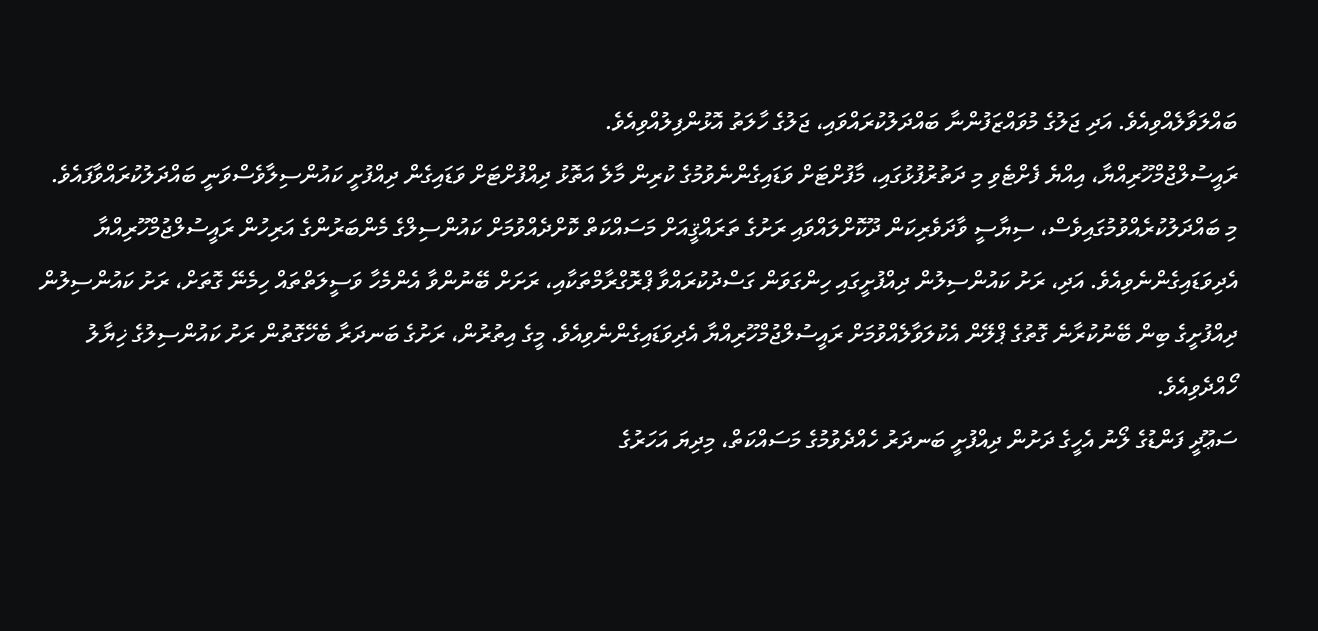ބައްލަވާލެއްވިއެވެ. އަދި ޖަލުގެ މުވައްޒަފުންނާ ބައްދަލުކުރައްވައި، ޖަލުގެ ހާލަތު އޮޅުންފިލުއްވިއެވެ.
ރައީސުލްޖުމްހޫރިއްޔާ، އިއްޔެ ފެށްޓެވި މި ދަތުރުފުޅުގައި، މާފުށްޓަށް ވަޑައިގެންނެވުމުގެ ކުރިން މާލެ އަތޮޅު ދިއްފުށްޓަށް ވަޑައިގެން ދިއްފުށީ ކައުންސިލާވެސްވަނީ ބައްދަލުކުރައްވާފައެވެ.
މި ބައްދަލުކުރެއްވުމުގައިވެސް، ސިޔާސީ ވާދަވެރިކަން ދޫކޮށްލައްވައި ރަށުގެ ތަރައްޤީއަށް މަސައްކަތް ކޮށްދެއްވުމަށް ކައުންސިލްގެ މެންބަރުންގެ އަރިހުން ރައީސުލްޖުމްހޫރިއްޔާ އެދިވަޑައިގެންނެވިއެވެ. އަދި، ރަށު ކައުންސިލުން ދިއްފުށީގައި ހިންގަވަން ގަސްދުކުރައްވާ ޕްރޮގްރާމްތަކާއި، ރަށަށް ބޭނުންވާ އެންމެހާ ވަސީލަތްތައް ހިމެނޭ ގޮތަށް، ރަށު ކައުންސިލުން ދިއްފުށީގެ ބިން ބޭނުކުރާނެ ގޮތުގެ ޕްލޭން އެކުލަވާލެއްވުމަށް ރައީސުލްޖުމްހޫރިއްޔާ އެދިވަޑައިގެންނެވިއެވެ. މީގެ އިތުރުން، ރަށުގެ ބަނދަރާ ބެހޭގޮތުން ރަށު ކައުންސިލުގެ ޚިޔާލު ހޯއްދެވިއެވެ.
ސަޢޫދީ ފަންޑުގެ ލޯނު އެހީގެ ދަށުން ދިއްފުށީ ބަނދަރު ހެއްދެވުމުގެ މަސައްކަތް، މިދިޔަ އަހަރުގެ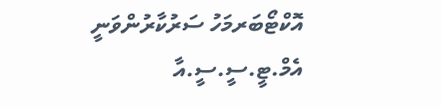އޮކްޓޯބަރމަހު ސަރުކާރުންވަނީ އެމް.ޓީ.ސީ.ސީ.އާ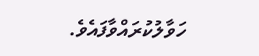ހަވާލުކުރައްވާފައެވެ.